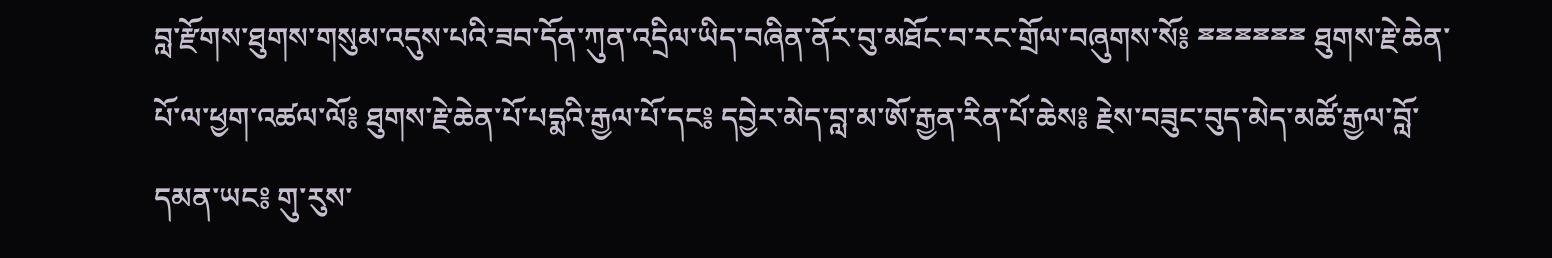བླ་རྫོགས་ཐུགས་གསུམ་འདུས་པའི་ཟབ་དོན་ཀུན་འདྲིལ་ཡིད་བཞིན་ནོར་བུ་མཐོང་བ་རང་གྲོལ་བཞུགས་སོ༔ ྈྈྈྈྈྈ ཐུགས་རྗེ་ཆེན་པོ་ལ་ཕྱག་འཚལ་ལོ༔ ཐུགས་རྗེ་ཆེན་པོ་པདྨའི་རྒྱལ་པོ་དང༔ དབྱེར་མེད་བླ་མ་ཨོ་རྒྱན་རིན་པོ་ཆེས༔ རྗེས་བཟུང་བུད་མེད་མཚོ་རྒྱལ་བློ་དམན་ཡང༔ གུ་རུས་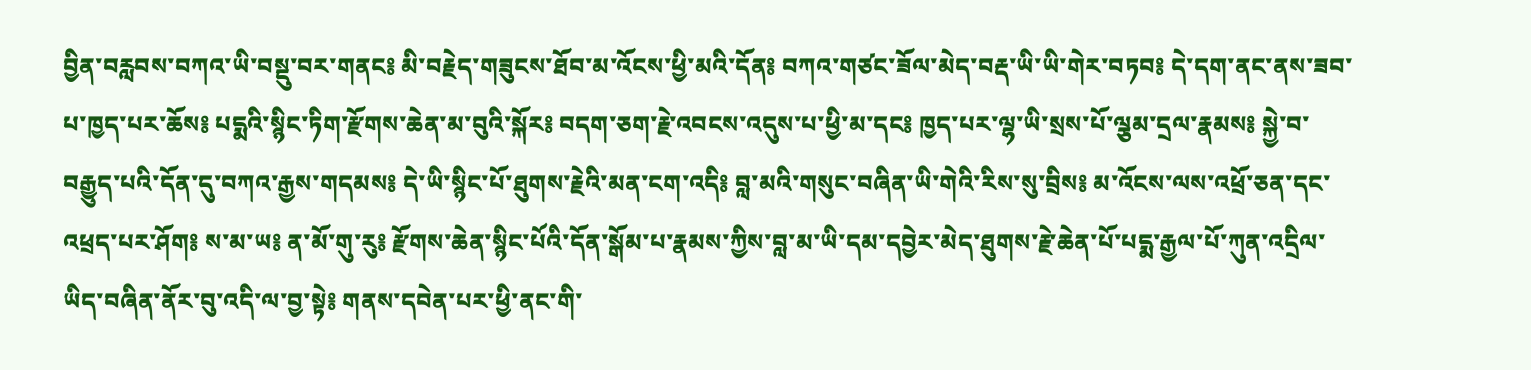བྱིན་བརླབས་བཀའ་ཡི་བསྡུ་བར་གནང༔ མི་བརྗེད་གཟུངས་ཐོབ་མ་འོངས་ཕྱི་མའི་དོན༔ བཀའ་གཙང་ཟོལ་མེད་བརྡ་ཡི་ཡི་གེར་བཏབ༔ དེ་དག་ནང་ནས་ཟབ་པ་ཁྱད་པར་ཆོས༔ པདྨའི་སྙིང་ཏིག་རྫོགས་ཆེན་མ་བུའི་སྐོར༔ བདག་ཅག་རྗེ་འབངས་འདུས་པ་ཕྱི་མ་དང༔ ཁྱད་པར་ལྷ་ཡི་སྲས་པོ་ལྕམ་དྲལ་རྣམས༔ སྐྱེ་བ་བརྒྱུད་པའི་དོན་དུ་བཀའ་རྒྱས་གདམས༔ དེ་ཡི་སྙིང་པོ་ཐུགས་རྗེའི་མན་ངག་འདི༔ བླ་མའི་གསུང་བཞིན་ཡི་གེའི་རིས་སུ་བྲིས༔ མ་འོངས་ལས་འཕྲོ་ཅན་དང་འཕྲད་པར་ཤོག༔ ས་མ་ཡ༔ ན་མོ་གུ་རུ༔ རྫོགས་ཆེན་སྙིང་པོའི་དོན་སྒོམ་པ་རྣམས་ཀྱིས་བླ་མ་ཡི་དམ་དབྱེར་མེད་ཐུགས་རྗེ་ཆེན་པོ་པདྨ་རྒྱལ་པོ་ཀུན་འདྲིལ་ཡིད་བཞིན་ནོར་བུ་འདི་ལ་བྱ་སྟེ༔ གནས་དབེན་པར་ཕྱི་ནང་གི་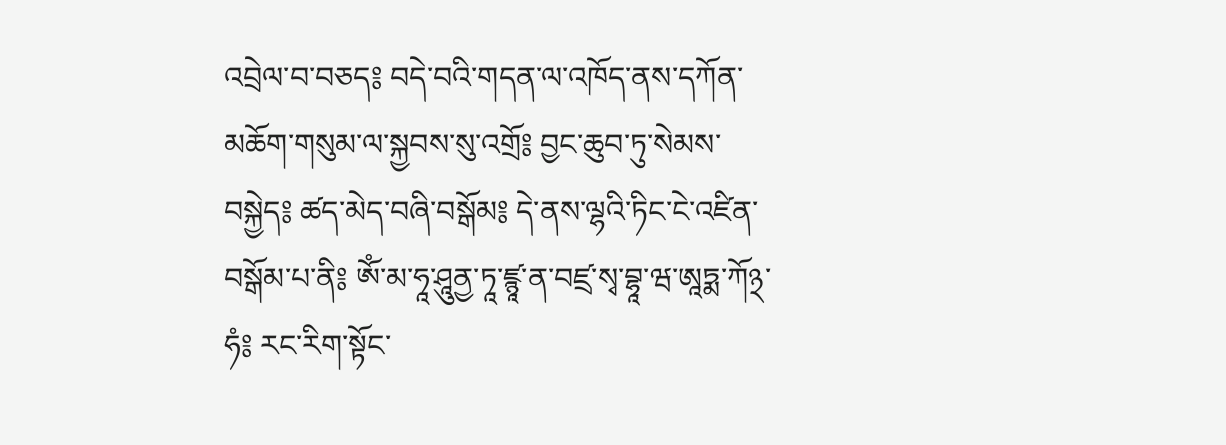འབྲེལ་བ་བཅད༔ བདེ་བའི་གདན་ལ་འཁོད་ནས་དཀོན་མཆོག་གསུམ་ལ་སྐྱབས་སུ་འགྲོ༔ བྱང་ཆུབ་ཏུ་སེམས་བསྐྱེད༔ ཚད་མེད་བཞི་བསྒོམ༔ དེ་ནས་ལྷའི་ཏིང་ངེ་འཛིན་བསྒོམ་པ་ནི༔ ཨོཾ་མ་ཧཱ་ཤཱུནྱ་ཏཱ་ཛྙཱ་ན་བཛྲ་སྭ་བྷཱ་ཝ་ཨཱཏྨ་ཀོ྅་ཧཾ༔ རང་རིག་སྟོང་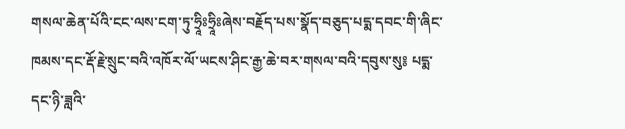གསལ་ཆེན་པོའི་ངང་ལས་ངག་ཏུ་ཧྲཱིཿཧྲཱིཿཞེས་བརྗོད་པས་སྣོད་བཅུད་པདྨ་དབང་གི་ཞིང་ཁམས་དང་རྡོ་རྗེ་སྲུང་བའི་འཁོར་ལོ་ཡངས་ཤིང་རྒྱ་ཆེ་བར་གསལ་བའི་དབུས་སུ༔ པདྨ་དང་ཉི་ཟླའི་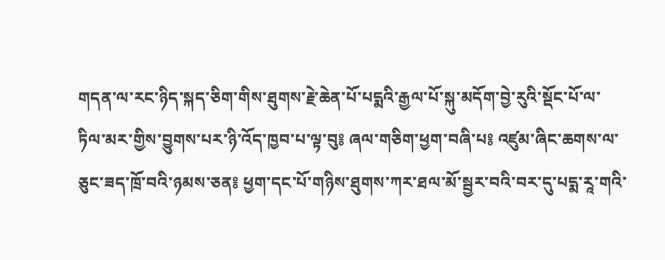གདན་ལ་རང་ཉིད་སྐད་ཅིག་གིས་ཐུགས་རྗེ་ཆེན་པོ་པདྨའི་རྒྱལ་པོ་སྐུ་མདོག་བྱེ་རུའི་སྡོང་པོ་ལ་ཏིལ་མར་གྱིས་བྱུགས་པར་ཉི་འོད་ཁྱབ་པ་ལྟ་བུ༔ ཞལ་གཅིག་ཕྱག་བཞི་པ༔ འཛུམ་ཞིང་ཆགས་ལ་ཅུང་ཟད་ཁྲོ་བའི་ཉམས་ཅན༔ ཕྱག་དང་པོ་གཉིས་ཐུགས་ཀར་ཐལ་མོ་སྦྱར་བའི་བར་དུ་པདྨ་རཱ་གའི་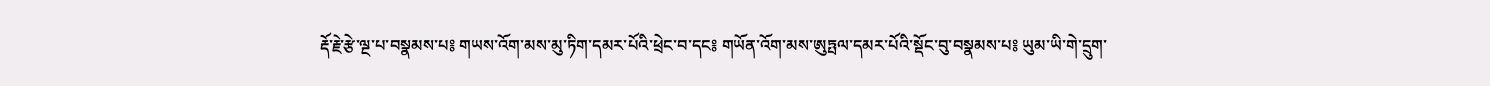རྡོ་རྗེ་རྩེ་ལྔ་པ་བསྣམས་པ༔ གཡས་འོག་མས་མུ་ཏིག་དམར་པོའི་ཕྲེང་བ་དང༔ གཡོན་འོག་མས་ཨུཏྤལ་དམར་པོའི་སྡོང་བུ་བསྣམས་པ༔ ཡུམ་ཡི་གེ་དྲུག་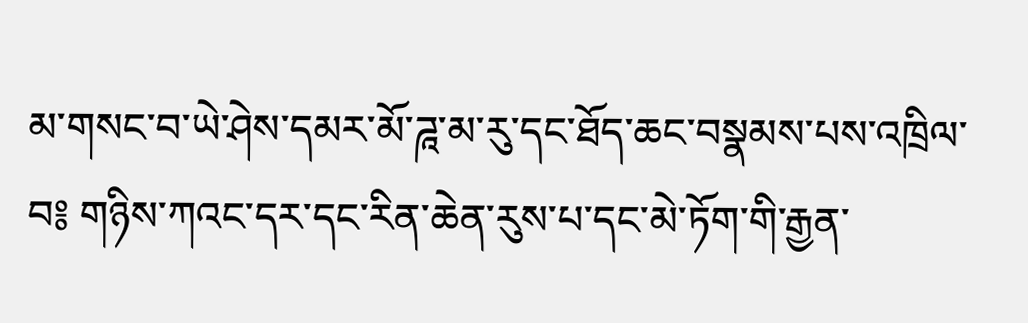མ་གསང་བ་ཡེ་ཤེས་དམར་མོ་ཌཱ་མ་རུ་དང་ཐོད་ཆང་བསྣམས་པས་འཁྲིལ་བ༔ གཉིས་ཀའང་དར་དང་རིན་ཆེན་རུས་པ་དང་མེ་ཏོག་གི་རྒྱན་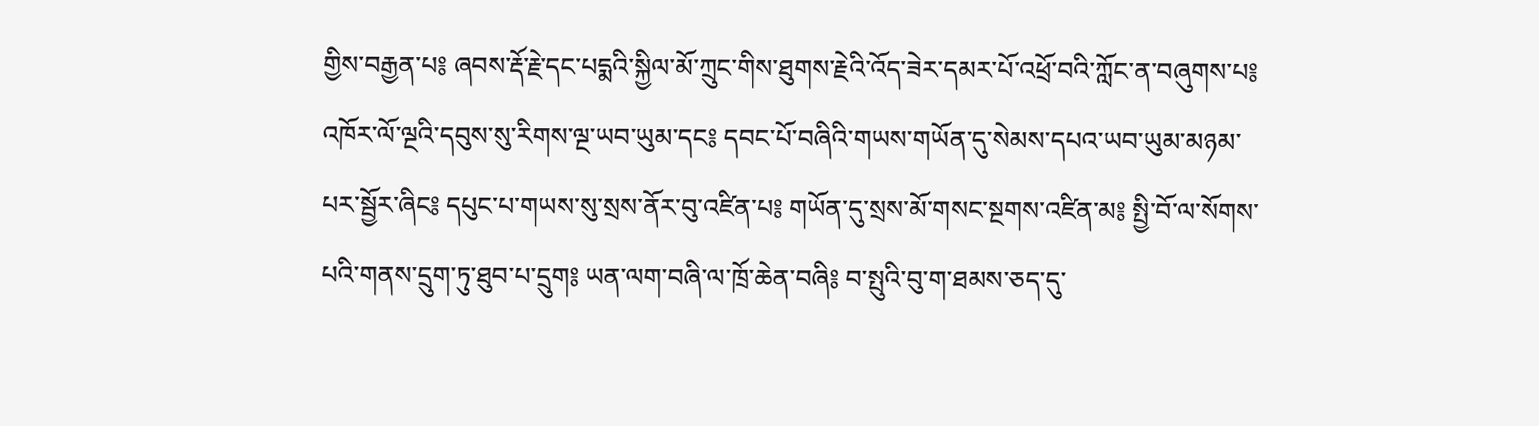གྱིས་བརྒྱན་པ༔ ཞབས་རྡོ་རྗེ་དང་པདྨའི་སྐྱིལ་མོ་ཀྲུང་གིས་ཐུགས་རྗེའི་འོད་ཟེར་དམར་པོ་འཕྲོ་བའི་ཀློང་ན་བཞུགས་པ༔ འཁོར་ལོ་ལྔའི་དབུས་སུ་རིགས་ལྔ་ཡབ་ཡུམ་དང༔ དབང་པོ་བཞིའི་གཡས་གཡོན་དུ་སེམས་དཔའ་ཡབ་ཡུམ་མཉམ་པར་སྦྱོར་ཞིང༔ དཔུང་པ་གཡས་སུ་སྲས་ནོར་བུ་འཛིན་པ༔ གཡོན་དུ་སྲས་མོ་གསང་སྔགས་འཛིན་མ༔ སྤྱི་བོ་ལ་སོགས་པའི་གནས་དྲུག་ཏུ་ཐུབ་པ་དྲུག༔ ཡན་ལག་བཞི་ལ་ཁྲོ་ཆེན་བཞི༔ བ་སྤུའི་བུ་ག་ཐམས་ཅད་དུ་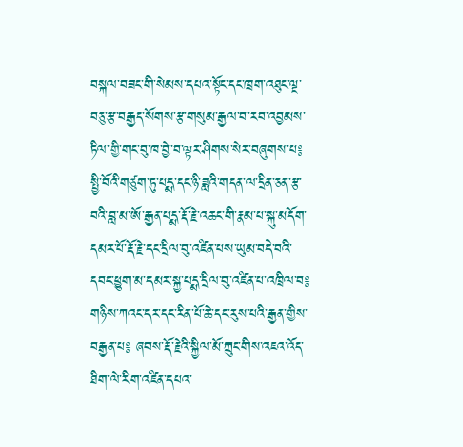བསྐལ་བཟང་གི་སེམས་དཔའ་སྟོང་དང་ཁྲག་འཐུང་ལྔ་བཅུ་རྩ་བརྒྱད་སོགས་རྩ་གསུམ་རྒྱལ་བ་རབ་འབྱམས་ཏིལ་གྱི་གང་བུ་ཁ་བྱེ་བ་ལྟར་ཤིགས་སེར་བཞུགས་པ༔ སྤྱི་བོའི་གཙུག་ཏུ་པདྨ་དང་ཉི་ཟླའི་གདན་ལ་དྲིན་ཅན་རྩ་བའི་བླ་མ་ཨོ་རྒྱན་པདྨ་རྡོ་རྗེ་འཆང་གི་རྣམ་པ་སྐུ་མདོག་དམར་པོ་རྡོ་རྗེ་དང་དྲིལ་བུ་འཛིན་པས་ཡུམ་བདེ་བའི་དབང་ཕྱུག་མ་དམར་སྐྱ་པདྨ་དྲིལ་བུ་འཛིན་པ་འཁྲིལ་བ༔ གཉིས་ཀའང་དར་དང་རིན་པོ་ཆེ་དང་རུས་པའི་རྒྱན་གྱིས་བརྒྱན་པ༔ ཞབས་རྡོ་རྗེའི་སྐྱིལ་མོ་ཀྲུང་གིས་འཇའ་འོད་ཐིག་ལེ་རིག་འཛིན་དཔའ་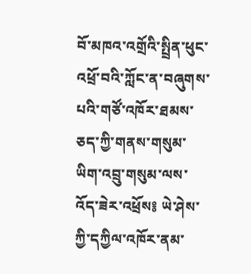བོ་མཁའ་འགྲོའི་སྤྲིན་ཕུང་འཕྲོ་བའི་ཀློང་ན་བཞུགས་པའི་གཙོ་འཁོར་ཐམས་ཅད་ཀྱི་གནས་གསུམ་ཡིག་འབྲུ་གསུམ་ལས་འོད་ཟེར་འཕྲོས༔ ཡེ་ཤེས་ཀྱི་དཀྱིལ་འཁོར་ནམ་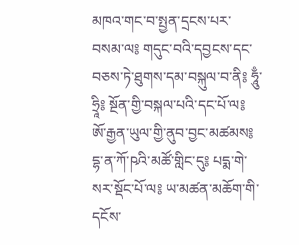མཁའ་གང་བ་སྤྱན་དྲངས་པར་བསམ་ལ༔ གདུང་བའི་དབྱངས་དང་བཅས་ཏེ་ཐུགས་དམ་བསྐུལ་བ་ནི༔ ཧཱུྃ་ཧྲཱི༔ སྔོན་གྱི་བསྐལ་པའི་དང་པོ་ལ༔ ཨོ་རྒྱན་ཡུལ་གྱི་ནུབ་བྱང་མཚམས༔ དྷ་ན་ཀོ་ཥའི་མཚོ་གླིང་དུ༔ པདྨ་གེ་སར་སྡོང་པོ་ལ༔ ཡ་མཚན་མཆོག་གི་དངོས་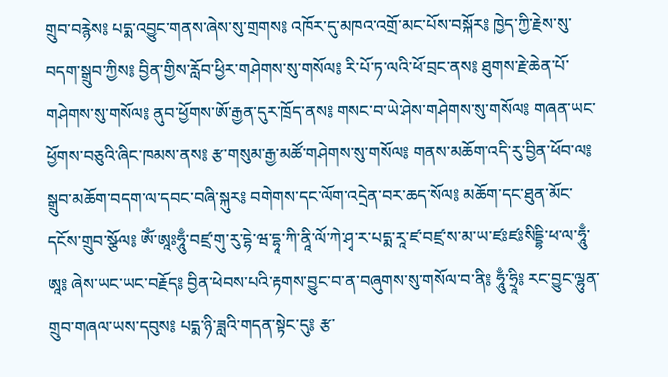གྲུབ་བརྙེས༔ པདྨ་འབྱུང་གནས་ཞེས་སུ་གྲགས༔ འཁོར་དུ་མཁའ་འགྲོ་མང་པོས་བསྐོར༔ ཁྱེད་ཀྱི་རྗེས་སུ་བདག་སྒྲུབ་ཀྱིས༔ བྱིན་གྱིས་རློབ་ཕྱིར་གཤེགས་སུ་གསོལ༔ རི་པོ་ཏ་ལའི་ཕོ་བྲང་ནས༔ ཐུགས་རྗེ་ཆེན་པོ་གཤེགས་སུ་གསོལ༔ ནུབ་ཕྱོགས་ཨོ་རྒྱན་དུར་ཁྲོད་ནས༔ གསང་བ་ཡེ་ཤེས་གཤེགས་སུ་གསོལ༔ གཞན་ཡང་ཕྱོགས་བཅུའི་ཞིང་ཁམས་ནས༔ རྩ་གསུམ་རྒྱ་མཚོ་གཤེགས་སུ་གསོལ༔ གནས་མཆོག་འདི་རུ་བྱིན་ཕོབ་ལ༔ སྒྲུབ་མཆོག་བདག་ལ་དབང་བཞི་སྐུར༔ བགེགས་དང་ལོག་འདྲེན་བར་ཆད་སོལ༔ མཆོག་དང་ཐུན་མོང་དངོས་གྲུབ་སྩོལ༔ ཨོཾ་ཨཱཿཧཱུྃ་བཛྲ་གུ་རུ་དྷེ་ཝ་དྷཱ་ཀི་ནཱི་ལོ་ཀེ་ཤྭ་ར་པདྨ་རཱ་ཛ་བཛྲ་ས་མ་ཡ་ཛཿཛཿསིདྡྷི་ཕ་ལ་ཧཱུྃ་ཨཱ༔ ཞེས་ཡང་ཡང་བརྗོད༔ བྱིན་ཕེབས་པའི་རྟགས་བྱུང་བ་ན་བཞུགས་སུ་གསོལ་བ་ནི༔ ཧཱུྃ་ཧྲཱི༔ རང་བྱུང་ལྷུན་གྲུབ་གཞལ་ཡས་དབུས༔ པདྨ་ཉི་ཟླའི་གདན་སྟེང་དུ༔ རྩ་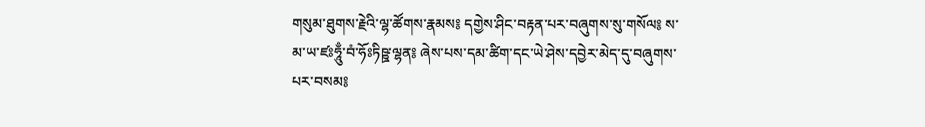གསུམ་ཐུགས་རྗེའི་ལྷ་ཚོགས་རྣམས༔ དགྱེས་ཤིང་བརྟན་པར་བཞུགས་སུ་གསོལ༔ ས་མ་ཡ་ཛཿཧཱུྃ་བཾ་ཧོཿཏིཥྛ་ལྷན༔ ཞེས་པས་དམ་ཚིག་དང་ཡེ་ཤེས་དབྱེར་མེད་དུ་བཞུགས་པར་བསམ༔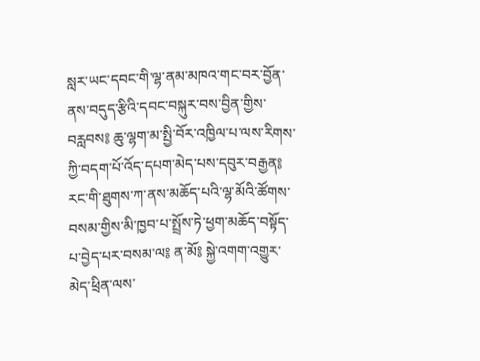སླར་ཡང་དབང་གི་ལྷ་ནམ་མཁའ་གང་བར་བྱོན་ནས་བདུད་རྩིའི་དབང་བསྐུར་བས་བྱིན་གྱིས་བརླབས༔ ཆུ་ལྷག་མ་སྤྱི་བོར་འཁྱིལ་པ་ལས་རིགས་ཀྱི་བདག་པོ་འོད་དཔག་མེད་པས་དབུར་བརྒྱན༔ རང་གི་ཐུགས་ཀ་ནས་མཆོད་པའི་ལྷ་མོའི་ཚོགས་བསམ་གྱིས་མི་ཁྱབ་པ་སྤྲོས་ཏེ་ཕྱག་མཆོད་བསྟོད་པ་བྱེད་པར་བསམ་ལ༔ ན་མོ༔ སྐྱེ་འགག་འགྱུར་མེད་ཕྲིན་ལས་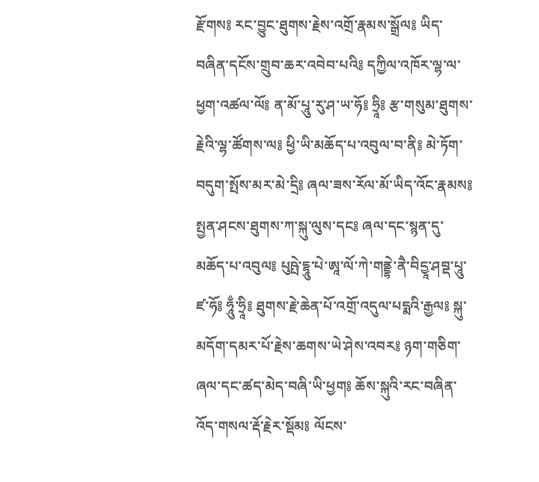རྫོགས༔ རང་བྱུང་ཐུགས་རྗེས་འགྲོ་རྣམས་སྒྲོལ༔ ཡིད་བཞིན་དངོས་གྲུབ་ཆར་འབེབ་པའི༔ དཀྱིལ་འཁོར་ལྷ་ལ་ཕྱག་འཚལ་ལོ༔ ན་མོ་པཱུ་རུ་ཤ་ཡ་ཧོ༔ ཧྲཱི༔ རྩ་གསུམ་ཐུགས་རྗེའི་ལྷ་ཚོགས་ལ༔ ཕྱི་ཡི་མཆོད་པ་འབུལ་བ་ནི༔ མེ་ཏོག་བདུག་སྤོས་མར་མེ་དྲི༔ ཞལ་ཟས་རོལ་མོ་ཡིད་འོང་རྣམས༔ སྤྱན་ཤངས་ཐུགས་ཀ་སྐུ་ལུས་དང༔ ཞལ་དང་སྙན་དུ་མཆོད་པ་འབུལ༔ པུཥྤེ་དྷཱུ་པེ་ཨཱ་ལོ་ཀེ་གནྡྷེ་ནཻ་བིདྱཱ་ཤབྡ་པཱུ་ཛ་ཧོ༔ ཧཱུྃ་ཧྲཱི༔ ཐུགས་རྗེ་ཆེན་པོ་འགྲོ་འདུལ་པདྨའི་རྒྱལ༔ སྐུ་མདོག་དམར་པོ་རྗེས་ཆགས་ཡེ་ཤེས་འབར༔ ཉག་གཅིག་ཞལ་དང་ཚད་མེད་བཞི་ཡི་ཕྱག༔ ཆོས་སྐུའི་རང་བཞིན་འོད་གསལ་རྡོ་རྗེར་སྡོམ༔ ལོངས་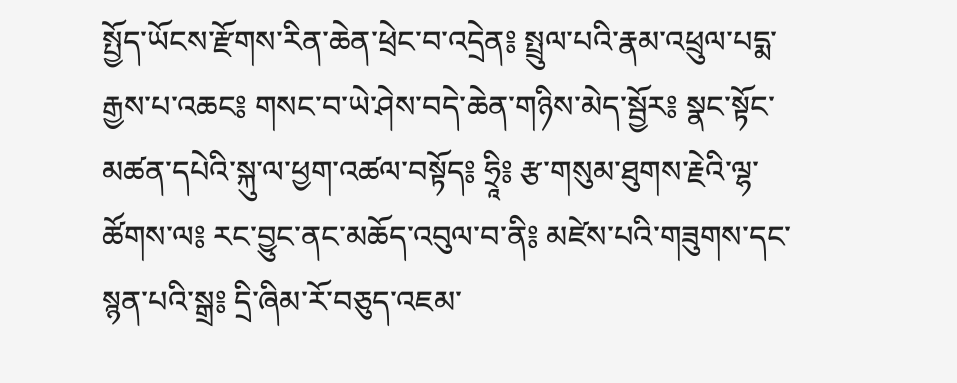སྤྱོད་ཡོངས་རྫོགས་རིན་ཆེན་ཕྲེང་བ་འདྲེན༔ སྤྲུལ་པའི་རྣམ་འཕྲུལ་པདྨ་རྒྱས་པ་འཆང༔ གསང་བ་ཡེ་ཤེས་བདེ་ཆེན་གཉིས་མེད་སྦྱོར༔ སྣང་སྟོང་མཚན་དཔེའི་སྐུ་ལ་ཕྱག་འཚལ་བསྟོད༔ ཧྲཱི༔ རྩ་གསུམ་ཐུགས་རྗེའི་ལྷ་ཚོགས་ལ༔ རང་བྱུང་ནང་མཆོད་འབུལ་བ་ནི༔ མཛེས་པའི་གཟུགས་དང་སྙན་པའི་སྒྲ༔ དྲི་ཞིམ་རོ་བཅུད་འཇམ་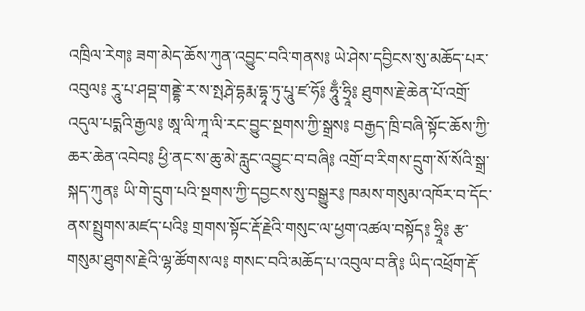འཁྲིལ་རེག༔ ཟག་མེད་ཆོས་ཀུན་འབྱུང་བའི་གནས༔ ཡེ་ཤེས་དབྱིངས་སུ་མཆོད་པར་འབུལ༔ རཱུ་པ་ཤབྡ་གནྡྷེ་ར་ས་སྤརྴེ་དྷརྨ་དྷཱ་ཏུ་པཱུ་ཛ་ཧོ༔ ཧཱུྃ་ཧྲཱི༔ ཐུགས་རྗེ་ཆེན་པོ་འགྲོ་འདུལ་པདྨའི་རྒྱལ༔ ཨཱ་ལི་ཀཱ་ལི་རང་བྱུང་སྔགས་ཀྱི་སྒྲས༔ བརྒྱད་ཁྲི་བཞི་སྟོང་ཆོས་ཀྱི་ཆར་ཆེན་འབེབ༔ ཕྱི་ནང་ས་ཆུ་མེ་རླུང་འབྱུང་བ་བཞི༔ འགྲོ་བ་རིགས་དྲུག་སོ་སོའི་སྒྲ་སྐད་ཀུན༔ ཡི་གེ་དྲུག་པའི་སྔགས་ཀྱི་དབྱངས་སུ་བསྒྱུར༔ ཁམས་གསུམ་འཁོར་བ་དོང་ནས་སྤྲུགས་མཛད་པའི༔ གྲགས་སྟོང་རྡོ་རྗེའི་གསུང་ལ་ཕྱག་འཚལ་བསྟོད༔ ཧྲཱི༔ རྩ་གསུམ་ཐུགས་རྗེའི་ལྷ་ཚོགས་ལ༔ གསང་བའི་མཆོད་པ་འབུལ་བ་ནི༔ ཡིད་འཕྲོག་རྡོ་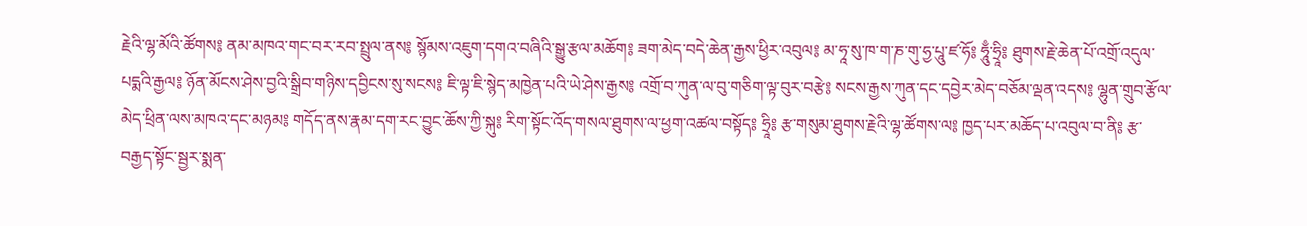རྗེའི་ལྷ་མོའི་ཚོགས༔ ནམ་མཁའ་གང་བར་རབ་སྤྲུལ་ནས༔ སྙོམས་འཇུག་དགའ་བཞིའི་སྒྱུ་རྩལ་མཆོག༔ ཟག་མེད་བདེ་ཆེན་རྒྱས་ཕྱིར་འབུལ༔ མ་ཧཱ་སུ་ཁ་ག་ཎ་གུ་ཧྱ་པཱུ་ཛ་ཧོ༔ ཧཱུྃ་ཧྲཱི༔ ཐུགས་རྗེ་ཆེན་པོ་འགྲོ་འདུལ་པདྨའི་རྒྱལ༔ ཉོན་མོངས་ཤེས་བྱའི་སྒྲིབ་གཉིས་དབྱིངས་སུ་སངས༔ ཇི་ལྟ་ཇི་སྙེད་མཁྱེན་པའི་ཡེ་ཤེས་རྒྱས༔ འགྲོ་བ་ཀུན་ལ་བུ་གཅིག་ལྟ་བུར་བརྩེ༔ སངས་རྒྱས་ཀུན་དང་དབྱེར་མེད་བཅོམ་ལྡན་འདས༔ ལྷུན་གྲུབ་རྩོལ་མེད་ཕྲིན་ལས་མཁའ་དང་མཉམ༔ གདོད་ནས་རྣམ་དག་རང་བྱུང་ཆོས་ཀྱི་སྐུ༔ རིག་སྟོང་འོད་གསལ་ཐུགས་ལ་ཕྱག་འཚལ་བསྟོད༔ ཧྲཱི༔ རྩ་གསུམ་ཐུགས་རྗེའི་ལྷ་ཚོགས་ལ༔ ཁྱད་པར་མཆོད་པ་འབུལ་བ་ནི༔ རྩ་བརྒྱད་སྟོང་སྦྱར་སྨན་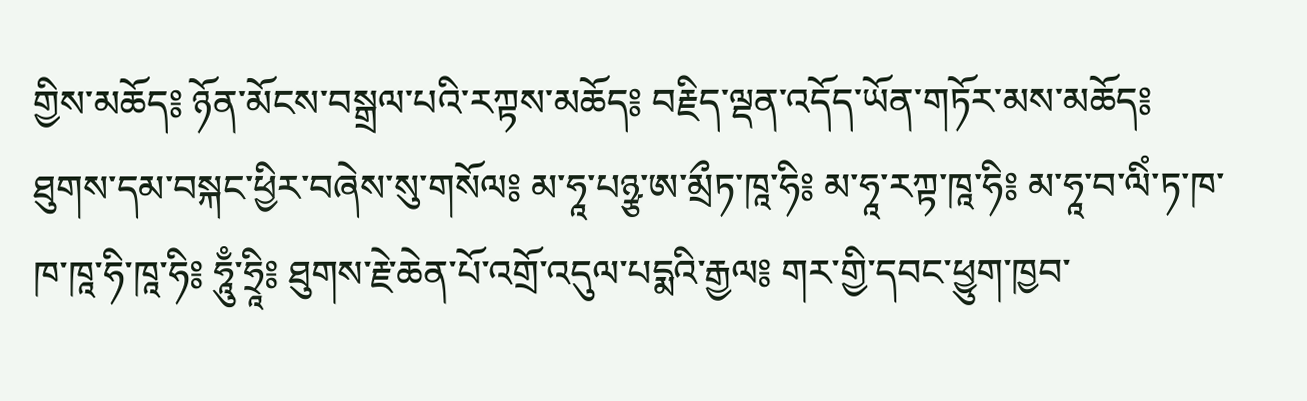གྱིས་མཆོད༔ ཉོན་མོངས་བསྒྲལ་པའི་རཀྟས་མཆོད༔ བརྗིད་ལྡན་འདོད་ཡོན་གཏོར་མས་མཆོད༔ ཐུགས་དམ་བསྐང་ཕྱིར་བཞེས་སུ་གསོལ༔ མ་ཧཱ་པཉྩ་ཨ་མྲྀཏ་ཁཱ་ཧི༔ མ་ཧཱ་རཀྟ་ཁཱ་ཧི༔ མ་ཧཱ་བ་ལིཾ་ཏ་ཁ་ཁ་ཁཱ་ཧི་ཁཱ་ཧི༔ ཧཱུྃ་ཧྲཱི༔ ཐུགས་རྗེ་ཆེན་པོ་འགྲོ་འདུལ་པདྨའི་རྒྱལ༔ གར་གྱི་དབང་ཕྱུག་ཁྱབ་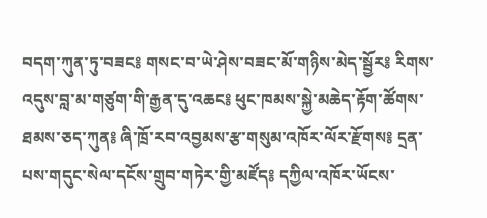བདག་ཀུན་ཏུ་བཟང༔ གསང་བ་ཡེ་ཤེས་བཟང་མོ་གཉིས་མེད་སྦྱོར༔ རིགས་འདུས་བླ་མ་གཙུག་གི་རྒྱན་དུ་འཆང༔ ཕུང་ཁམས་སྐྱེ་མཆེད་རྟོག་ཚོགས་ཐམས་ཅད་ཀུན༔ ཞི་ཁྲོ་རབ་འབྱམས་རྩ་གསུམ་འཁོར་ལོར་རྫོགས༔ དྲན་པས་གདུང་སེལ་དངོས་གྲུབ་གཏེར་གྱི་མཛོད༔ དཀྱིལ་འཁོར་ཡོངས་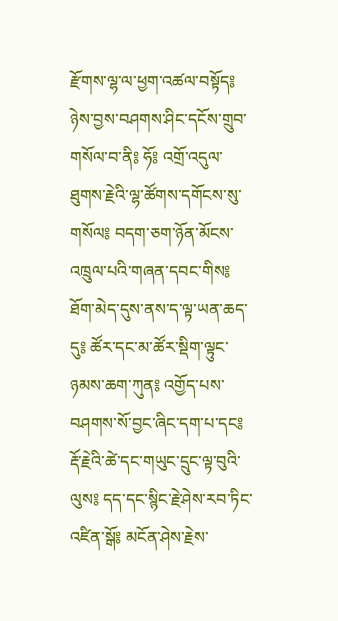རྫོགས་ལྷ་ལ་ཕྱག་འཚལ་བསྟོད༔ ཉེས་བྱས་བཤགས་ཤིང་དངོས་གྲུབ་གསོལ་བ་ནི༔ ཧོ༔ འགྲོ་འདུལ་ཐུགས་རྗེའི་ལྷ་ཚོགས་དགོངས་སུ་གསོལ༔ བདག་ཅག་ཉོན་མོངས་འཁྲུལ་པའི་གཞན་དབང་གིས༔ ཐོག་མེད་དུས་ནས་ད་ལྟ་ཡན་ཆད་དུ༔ ཚོར་དང་མ་ཚོར་སྡིག་ལྟུང་ཉམས་ཆག་ཀུན༔ འགྱོད་པས་བཤགས་སོ་བྱང་ཞིང་དག་པ་དང༔ རྡོ་རྗེའི་ཚེ་དང་གཡུང་དྲུང་ལྟ་བུའི་ལུས༔ དད་དང་སྙིང་རྗེ་ཤེས་རབ་ཏིང་འཛིན་སྒོ༔ མངོན་ཤེས་རྗེས་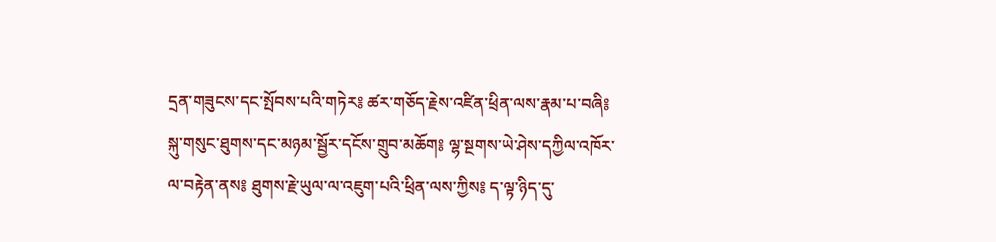དྲན་གཟུངས་དང་སྤོབས་པའི་གཏེར༔ ཚར་གཅོད་རྗེས་འཛིན་ཕྲིན་ལས་རྣམ་པ་བཞི༔ སྐུ་གསུང་ཐུགས་དང་མཉམ་སྦྱོར་དངོས་གྲུབ་མཆོག༔ ལྷ་སྔགས་ཡེ་ཤེས་དཀྱིལ་འཁོར་ལ་བརྟེན་ནས༔ ཐུགས་རྗེ་ཡུལ་ལ་འཇུག་པའི་ཕྲིན་ལས་ཀྱིས༔ ད་ལྟ་ཉིད་དུ་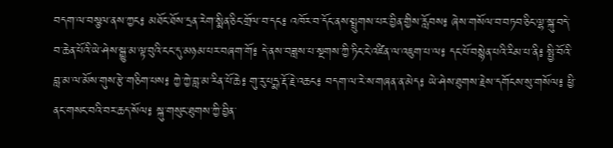བདག་ལ་བསྩལ་ནས་ཀྱང༔ མཐོང་ཐོས་དྲན་རེག་སྨིན་ཅིང་གྲོལ་བ་དང༔ འཁོར་བ་དོང་ནས་སྤྲུགས་པར་བྱིན་གྱིས་རློབས༔ ཞེས་གསོལ་བ་བཏབ་ཅིང་ལྷ་སྐུ་བདེ་བ་ཆེན་པོའི་ཡེ་ཤེས་སྒྱུ་མ་ལྟ་བུའི་ངང་དུ་མཉམ་པར་བཞག་གོ༔ དེ་ནས་བཟླས་པ་སྔགས་ཀྱི་ཏིང་ངེ་འཛིན་ལ་འཇུག་པ་ལ༔ དང་པོ་བསྙེན་པའི་རིམ་པ་ནི༔ སྤྱི་བོའི་བླ་མ་ལ་མོས་གུས་རྩེ་གཅིག་པས༔ ཀྱེ་ཀྱེ་བླ་མ་རིན་པོ་ཆེ༔ གུ་རུ་པདྨ་རྡོ་རྗེ་འཆང༔ བདག་ལ་རེ་ས་གཞན་ན་མེད༔ ཡེ་ཤེས་ཐུགས་རྗེས་དགོངས་སུ་གསོལ༔ ཕྱི་ནང་གསང་བའི་བར་ཆད་སོལ༔ སྐུ་གསུང་ཐུགས་ཀྱི་བྱིན་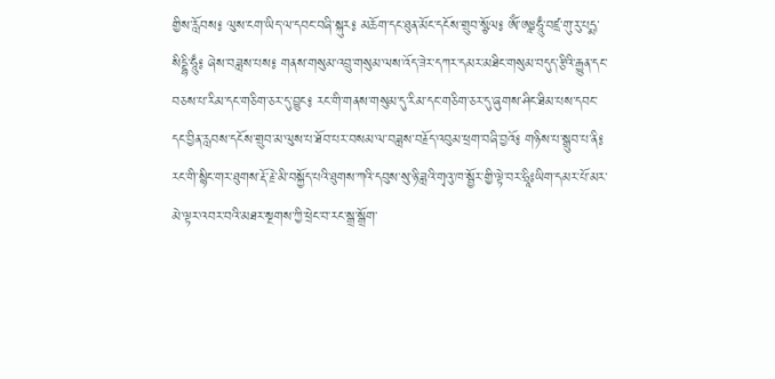གྱིས་རློབས༔ ལུས་ངག་ཡིད་ལ་དབང་བཞི་སྐུར༔ མཆོག་དང་ཐུན་མོང་དངོས་གྲུབ་སྩོལ༔ ཨོཾ་ཨཱཿཧཱུྃ་བཛྲ་གུ་རུ་པདྨ་སིདྡྷི་ཧཱུྃ༔ ཞེས་བཟླས་པས༔ གནས་གསུམ་འབྲུ་གསུམ་ལས་འོད་ཟེར་དཀར་དམར་མཐིང་གསུམ་བདུད་རྩིའི་རྒྱུན་དང་བཅས་པ་རིམ་དང་གཅིག་ཅར་དུ་བྱུང༔ རང་གི་གནས་གསུམ་དུ་རིམ་དང་གཅིག་ཅར་དུ་ཞུགས་ཤིང་ཐིམ་པས་དབང་དང་བྱིན་རླབས་དངོས་གྲུབ་མ་ལུས་པ་ཐོབ་པར་བསམ་ལ་བཟླས་བརྗོད་འབུམ་ཕྲག་བཞི་བྱའོ༔ གཉིས་པ་སྒྲུབ་པ་ནི༔ རང་གི་སྙིང་གར་ཐུགས་རྡོ་རྗེ་མི་བསྐྱོད་པའི་ཐུགས་ཀའི་དབུས་སུ་ཉི་ཟླའི་གྭའུ་ཁ་སྦྱོར་གྱི་ལྟེ་བར་ཧྲཱིཿཡིག་དམར་པོ་མར་མེ་ལྟར་འབར་བའི་མཐར་སྔགས་ཀྱི་ཕྲེང་བ་རང་སྒྲ་སྒྲོག་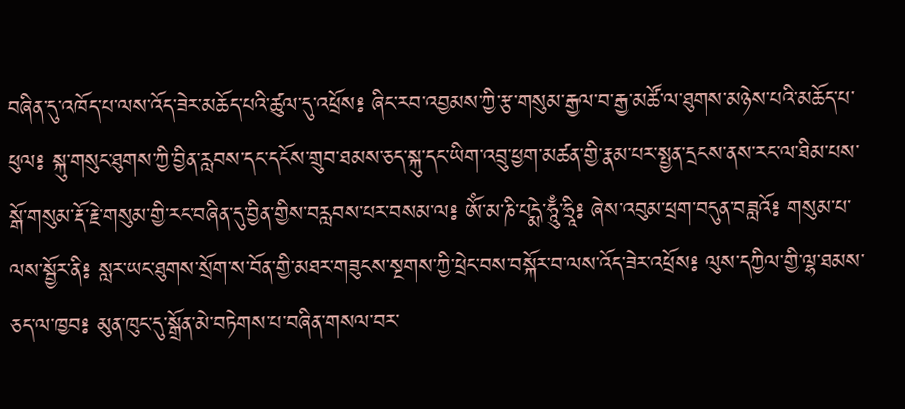བཞིན་དུ་འཁོད་པ་ལས་འོད་ཟེར་མཆོད་པའི་ཚུལ་དུ་འཕྲོས༔ ཞིང་རབ་འབྱམས་ཀྱི་རྩ་གསུམ་རྒྱལ་བ་རྒྱ་མཚོ་ལ་ཐུགས་མཉེས་པའི་མཆོད་པ་ཕུལ༔ སྐུ་གསུང་ཐུགས་ཀྱི་བྱིན་རླབས་དང་དངོས་གྲུབ་ཐམས་ཅད་སྐུ་དང་ཡིག་འབྲུ་ཕྱག་མཚན་གྱི་རྣམ་པར་སྤྱན་དྲངས་ནས་རང་ལ་ཐིམ་པས་སྒོ་གསུམ་རྡོ་རྗེ་གསུམ་གྱི་རང་བཞིན་དུ་བྱིན་གྱིས་བརླབས་པར་བསམ་ལ༔ ཨོཾ་མ་ཎི་པདྨེ་ཧཱུྃ་ཧྲཱི༔ ཞེས་འབུམ་ཕྲག་བདུན་བཟླའོ༔ གསུམ་པ་ལས་སྦྱོར་ནི༔ སླར་ཡང་ཐུགས་སྲོག་ས་བོན་གྱི་མཐར་གཟུངས་སྔགས་ཀྱི་ཕྲེང་བས་བསྐོར་བ་ལས་འོད་ཟེར་འཕྲོས༔ ལུས་དཀྱིལ་གྱི་ལྷ་ཐམས་ཅད་ལ་ཁྱབ༔ མུན་ཁུང་དུ་སྒྲོན་མེ་བཏེགས་པ་བཞིན་གསལ་བར་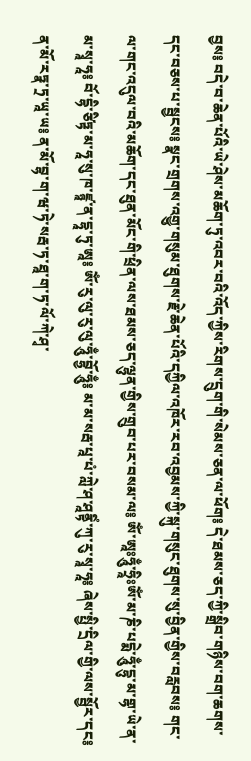བྱས༔ བདེ་བ་ཆེན་པོའི་ཡེ་ཤེས་མཆོག་ཏུ་འབར་བའི་འོད་ཀྱིས་རིགས་དྲུག་གི་སེམས་ཅན་ལ་ཕོག༔ དེ་ཐམས་ཅད་ཀྱི་སྒྲིབ་གཉིས་བག་ཆགས་དང་བཅས་པ་སྦྱངས༔ སྣང་གྲགས་འགྱུ་གསུམ་ཐུགས་རྗེ་ཆེན་པོའི་དཀྱིལ་འཁོར་རབ་འབྱམས་ཀྱི་སྐུ་གསུང་ཐུགས་སུ་བྱིན་གྱིས་བརླབས༔ གང་ལ་གང་འདུལ་བའི་མཆོག་དང་ཐུན་མོང་གི་ཕྲིན་ལས་ཐམས་ཅད་ལྷུན་གྱིས་གྲུབ་པར་བསམ་ལ༔ ཨོཾ་ཨཱཿཧཱུྃ་ཧྲཱིཿཨོཾ་མ་ཎི་པདྨེ་ཧཱུྃ་དྷུ་མ་གྷ་ཡེ་ན་མ་སྭཱ་ཧཱ༔ བོ་དྷི་ཙིཏྟ་མ་ཧཱ་སུ་ཁ་ཛྙཱ་ན་དྷཱ་ཏུ་ཨཱ༔ ཨོཾ་རུ་ལུ་རུ་ལུ་ཧཱུྃ་བྷྱོ་ཧཱུྃ༔ མ་མ་སརྦ་པཱ་པཾ་ཀླེ་ཤ་ཤཱནྟིཾ་ཀུ་རུ་སྭཱ་ཧཱ༔ ཞེས་སྤྱི་དྲིལ་གྱི་ལས་སྦྱོར་དང༔ ན་མོ་རཏྣ་ཏྲ་ཡཱ་ཡ༔ ན་མོ་བྷ་ག་ཝ་ཏེ་སརྦ་ཏ་ཐཱ་ག་ཏ་ལོ་ཀེ་ཤྭ་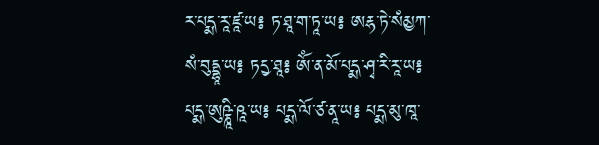ར་པདྨ་རཱ་ཛཱ་ཡ༔ ཏ་ཐཱ་ག་ཏཱ་ཡ༔ ཨརྷ་ཏེ་སཾམྱཀ་སཾ་བུདྡྷཱ་ཡ༔ ཏདྱ་ཐཱ༔ ཨོཾ་ན་མོ་པདྨ་ཤྭ་རི་རཱ་ཡ༔ པདྨ་ཨུཥྞཱི་ཥཱ་ཡ༔ པདྨ་ལོ་ཙ་ནཱ་ཡ༔ པདྨ་མུ་ཁཱ་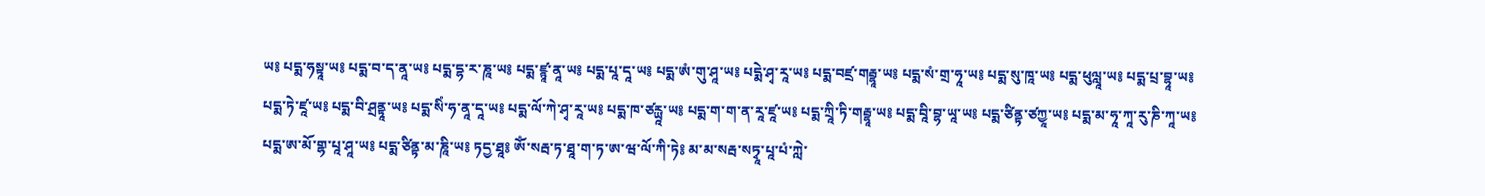ཡ༔ པདྨ་ཧསྟཱ་ཡ༔ པདྨ་བ་ད་ནཱ་ཡ༔ པདྨ་དྷ་ར་ཎཱ་ཡ༔ པདྨ་ཛྙཱ་ནཱ་ཡ༔ པདྨ་པཱ་དཱ་ཡ༔ པདྨ་ཨཾ་གུ་ཤཱ་ཡ༔ པདྨེ་ཤྭ་རཱ་ཡ༔ པདྨ་བཛྲ་གརྦྷཱ་ཡ༔ པདྨ་སཾ་གྲ་ཧཱ་ཡ༔ པདྨ་སུ་ཁཱ་ཡ༔ པདྨ་ཕུལླཱ་ཡ༔ པདྨ་པྲ་བྷཱ་ཡ༔ པདྨ་ཏེ་ཛཱ་ཡ༔ པདྨ་བི་ཤྲནྟཱ་ཡ༔ པདྨ་སིཾ་ཧ་ནཱ་དཱ་ཡ༔ པདྨ་ལོ་ཀེ་ཤྭ་རཱ་ཡ༔ པདྨ་ཁ་ཙརྻཱ་ཡ༔ པདྨ་ག་ག་ན་རཱ་ཛཱ་ཡ༔ པདྨ་ཀྲཱི་ཏི་གརྦྷཱ་ཡ༔ པདྨ་བཱི་བྷ་ཡཱ་ཡ༔ པདྨ་ཙིནྟ་ཙཀྱཱ་ཡ༔ པདྨ་མ་ཧཱ་ཀཱ་རུ་ཎི་ཀཱ་ཡ༔ པདྨ་ཨ་མོ་གྷ་པཱ་ཤཱ་ཡ༔ པདྨ་ཙིནྟ་མ་ཎཱི་ཡ༔ ཏདྱ་ཐཱ༔ ཨོཾ་སརྦ་ཏ་ཐཱ་ག་ཏ་ཨ་ཝ་ལོ་ཀི་ཏེ༔ མ་མ་སརྦ་སཏྭཱ་པཱ་པཾ་ཀླེ་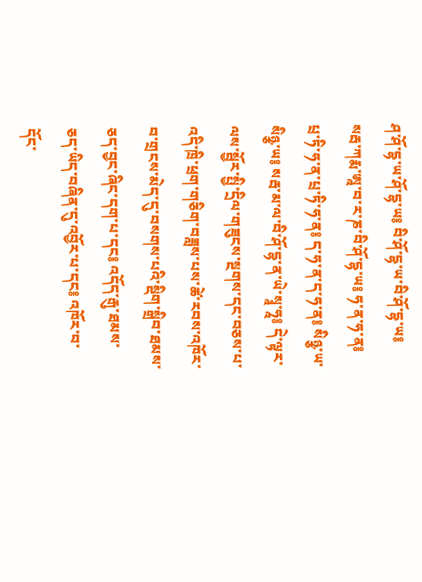ཤ་ཤོ་དྷ་ཡ་ཤོ་དྷ་ཡ༔ བི་ཤོ་དྷ་ཡ་བི་ཤོ་དྷ་ཡ༔ སརྦ་ཀརྨ་ཨཱ་བ་ར་ཎ་བི་ཤོ་དྷ་ཡ༔ ཧ་ན་ཧ་ན༔ པྲ་ཏི་ཧ་ན་པྲ་ཏི་ཧ་ན༔ ད་ཧ་ན་ད་ཧ་ན༔ སིཉྩ་ཡ་སིཉྩ་ཡ༔ སརྦ་མ་ལ་བི་ཤོ་དྷ་ན་ཡེ་སྭཱ་ཧཱ༔ དེ་ལྟར་ལས་སྦྱོར་སྤྱི་དྲིལ་གཟུངས་སྔགས་དང་བཅས་པ་འདི་ཁྲི་ཕྲག་གཅིག་བཟླས་པས་ཚེ་རབས་འཁོར་བ་གྲངས་མེད་དུ་བསགས་པའི་སྡིག་སྒྲིབ་ཐམས་ཅད་བྱང་ཞིང་དག་པ་དང༔ འདོད་རྒུ་ཐམས་ཅད་ཡིད་བཞིན་དུ་འབྱོར་པ་དང༔ འཁོར་བ་དོང་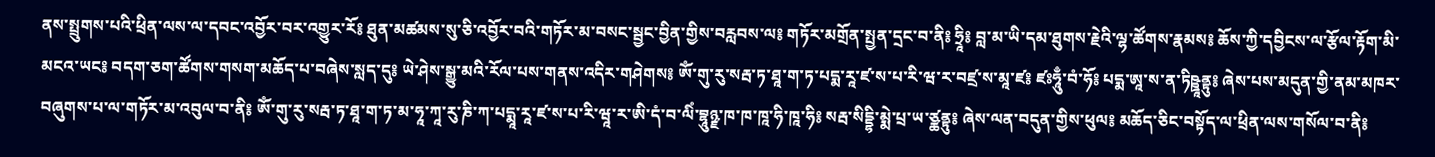ནས་སྤྲུགས་པའི་ཕྲིན་ལས་ལ་དབང་འབྱོར་བར་འགྱུར་རོ༔ ཐུན་མཚམས་སུ་ཅི་འབྱོར་བའི་གཏོར་མ་བསང་སྦྱང་བྱིན་གྱིས་བརླབས་ལ༔ གཏོར་མགྲོན་སྤྱན་དྲང་བ་ནི༔ ཧྲཱི༔ བླ་མ་ཡི་དམ་ཐུགས་རྗེའི་ལྷ་ཚོགས་རྣམས༔ ཆོས་ཀྱི་དབྱིངས་ལ་རྩོལ་རྟོག་མི་མངའ་ཡང༔ བདག་ཅག་ཚོགས་གསག་མཆོད་པ་བཞེས་སླད་དུ༔ ཡེ་ཤེས་སྒྱུ་མའི་རོལ་པས་གནས་འདིར་གཤེགས༔ ཨོཾ་གུ་རུ་སརྦ་ཏ་ཐཱ་ག་ཏ་པདྨ་རཱ་ཛ་ས་པ་རི་ཝ་ར་བཛྲ་ས་མཱ་ཛ༔ ཛཿཧཱུྃ་བཾ་ཧོ༔ པདྨ་ཨཱ་ས་ན་ཏིཥྛཱནྟུ༔ ཞེས་པས་མདུན་གྱི་ནམ་མཁར་བཞུགས་པ་ལ་གཏོར་མ་འབུལ་བ་ནི༔ ཨོཾ་གུ་རུ་སརྦ་ཏ་ཐཱ་ག་ཏ་མ་ཧཱ་ཀཱ་རུ་ཎི་ཀ་པདྨཱ་རཱ་ཛ་ས་པ་རི་ཝཱ་ར་ཨི་དཾ་བ་ལིཾ་བྷཱུཉྫ་ཁ་ཁ་ཁཱ་ཧི་ཁཱ་ཧི༔ སརྦ་སིདྡྷི་མྨེ་པྲ་ཡ་ཙྪནྟུ༔ ཞེས་ལན་བདུན་གྱིས་ཕུལ༔ མཆོད་ཅིང་བསྟོད་ལ་ཕྲིན་ལས་གསོལ་བ་ནི༔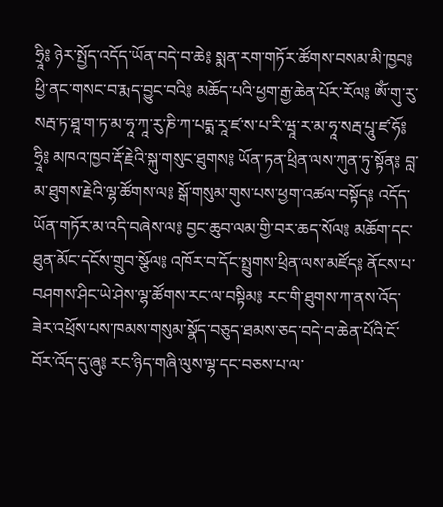ཧྲཱི༔ ཉེར་སྤྱོད་འདོད་ཡོན་བདེ་བ་ཆེ༔ སྨན་རག་གཏོར་ཚོགས་བསམ་མི་ཁྱབ༔ ཕྱི་ནང་གསང་བ་རྨད་བྱུང་བའི༔ མཆོད་པའི་ཕྱག་རྒྱ་ཆེན་པོར་རོལ༔ ཨོཾ་གུ་རུ་སརྦ་ཏ་ཐཱ་ག་ཏ་མ་ཧཱ་ཀཱ་རུ་ཎི་ཀ་པདྨ་རཱ་ཛ་ས་པ་རི་ཝཱ་ར་མ་ཧཱ་སརྦ་པཱུ་ཛ་ཧོ༔ ཧྲཱི༔ མཁའ་ཁྱབ་རྡོ་རྗེའི་སྐུ་གསུང་ཐུགས༔ ཡོན་ཏན་ཕྲིན་ལས་ཀུན་ཏུ་སྟོན༔ བླ་མ་ཐུགས་རྗེའི་ལྷ་ཚོགས་ལ༔ སྒོ་གསུམ་གུས་པས་ཕྱག་འཚལ་བསྟོད༔ འདོད་ཡོན་གཏོར་མ་འདི་བཞེས་ལ༔ བྱང་ཆུབ་ལམ་གྱི་བར་ཆད་སོལ༔ མཆོག་དང་ཐུན་མོང་དངོས་གྲུབ་སྩོལ༔ འཁོར་བ་དོང་སྤྲུགས་ཕྲིན་ལས་མཛོད༔ ནོངས་པ་བཤགས་ཤིང་ཡེ་ཤེས་ལྷ་ཚོགས་རང་ལ་བསྟིམ༔ རང་གི་ཐུགས་ཀ་ནས་འོད་ཟེར་འཕྲོས་པས་ཁམས་གསུམ་སྣོད་བཅུད་ཐམས་ཅད་བདེ་བ་ཆེན་པོའི་ངོ་བོར་འོད་དུ་ཞུ༔ རང་ཉིད་གཞི་ལུས་ལྷ་དང་བཅས་པ་ལ་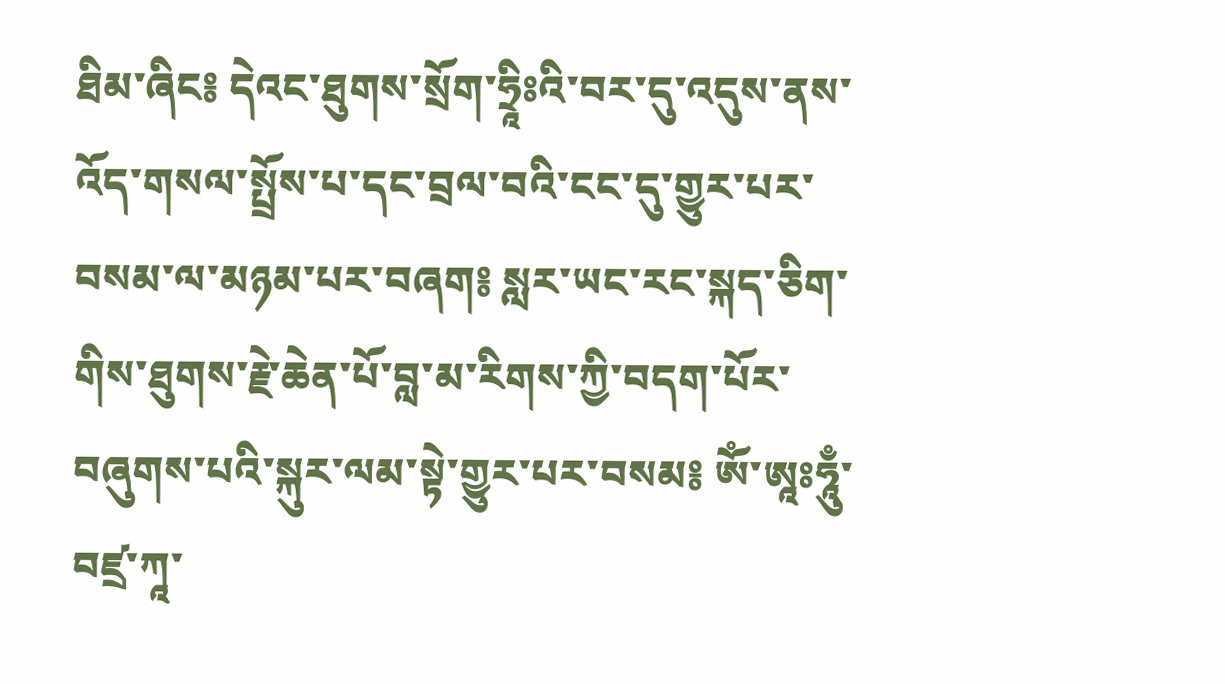ཐིམ་ཞིང༔ དེའང་ཐུགས་སྲོག་ཧྲཱིཿའི་བར་དུ་འདུས་ནས་འོད་གསལ་སྤྲོས་པ་དང་བྲལ་བའི་ངང་དུ་གྱུར་པར་བསམ་ལ་མཉམ་པར་བཞག༔ སླར་ཡང་རང་སྐད་ཅིག་གིས་ཐུགས་རྗེ་ཆེན་པོ་བླ་མ་རིགས་ཀྱི་བདག་པོར་བཞུགས་པའི་སྐུར་ལམ་སྟེ་གྱུར་པར་བསམ༔ ཨོཾ་ཨཱཿཧཱུྃ་བཛྲ་ཀཱ་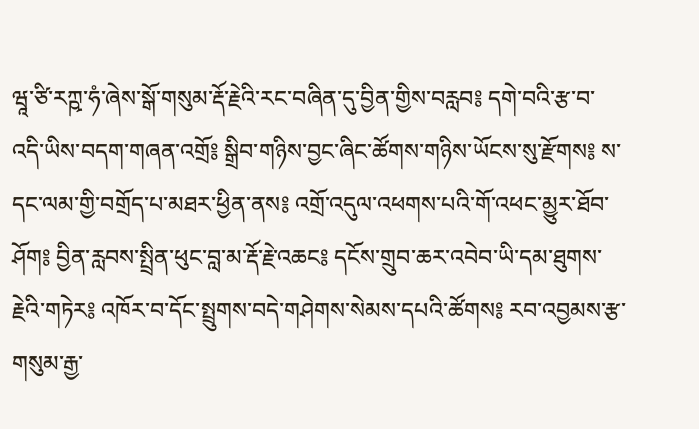ཝཱ་ཙི་རཀྵ་ཧཾ་ཞེས་སྒོ་གསུམ་རྡོ་རྗེའི་རང་བཞིན་དུ་བྱིན་གྱིས་བརླབ༔ དགེ་བའི་རྩ་བ་འདི་ཡིས་བདག་གཞན་འགྲོ༔ སྒྲིབ་གཉིས་བྱང་ཞིང་ཚོགས་གཉིས་ཡོངས་སུ་རྫོགས༔ ས་དང་ལམ་གྱི་བགྲོད་པ་མཐར་ཕྱིན་ནས༔ འགྲོ་འདུལ་འཕགས་པའི་གོ་འཕང་མྱུར་ཐོབ་ཤོག༔ བྱིན་རླབས་སྤྲིན་ཕུང་བླ་མ་རྡོ་རྗེ་འཆང༔ དངོས་གྲུབ་ཆར་འབེབ་ཡི་དམ་ཐུགས་རྗེའི་གཏེར༔ འཁོར་བ་དོང་སྤྲུགས་བདེ་གཤེགས་སེམས་དཔའི་ཚོགས༔ རབ་འབྱམས་རྩ་གསུམ་རྒྱ་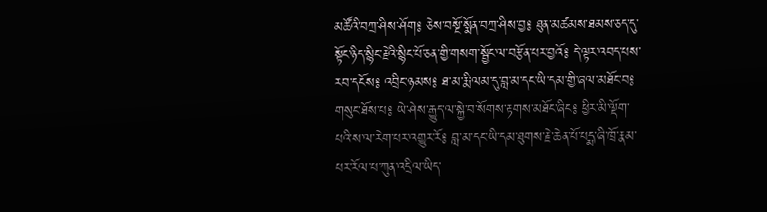མཚོའི་བཀྲ་ཤིས་ཤོག༔ ཅེས་བསྔོ་སྨོན་བཀྲ་ཤིས་བྱ༔ ཐུན་མཚམས་ཐམས་ཅད་དུ་སྟོང་ཉིད་སྙིང་རྗེའི་སྙིང་པོ་ཅན་གྱི་གསག་སྦྱོང་ལ་བརྩོན་པར་བྱའོ༔ དེ་ལྟར་འབད་པས་རབ་དངོས༔ འབྲིང་ཉམས༔ ཐ་མ་རྨི་ལམ་དུ་བླ་མ་དང་ཡི་དམ་གྱི་ཞལ་མཐོང་བ༔ གསུང་ཐོས་པ༔ ཡེ་ཤེས་རྒྱུད་ལ་སྐྱེ་བ་སོགས་རྟགས་མཐོང་ཞིང༔ ཕྱིར་མི་ལྡོག་པའི་ས་ལ་རེག་པར་འགྱུར་རོ༔ བླ་མ་དང་ཡི་དམ་ཐུགས་རྗེ་ཆེན་པོ་པདྨ་ཞི་ཁྲོ་རྣམ་པར་རོལ་པ་ཀུན་འདྲིལ་ཡིད་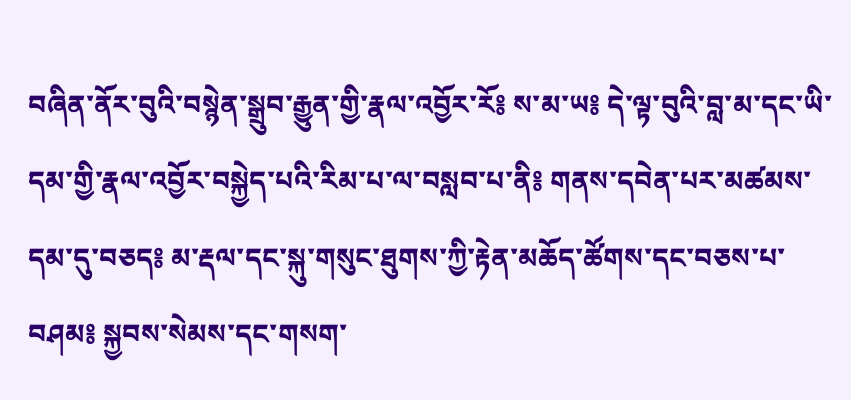བཞིན་ནོར་བུའི་བསྙེན་སྒྲུབ་རྒྱུན་གྱི་རྣལ་འབྱོར་རོ༔ ས་མ་ཡ༔ དེ་ལྟ་བུའི་བླ་མ་དང་ཡི་དམ་གྱི་རྣལ་འབྱོར་བསྐྱེད་པའི་རིམ་པ་ལ་བསླབ་པ་ནི༔ གནས་དབེན་པར་མཚམས་དམ་དུ་བཅད༔ མ་རྡལ་དང་སྐུ་གསུང་ཐུགས་ཀྱི་རྟེན་མཆོད་ཚོགས་དང་བཅས་པ་བཤམ༔ སྐྱབས་སེམས་དང་གསག་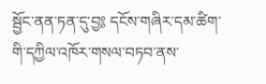སྦྱོང་ནན་ཏན་དུ་བྱ༔ དངོས་གཞིར་དམ་ཚིག་གི་དཀྱིལ་འཁོར་གསལ་བཏབ་ནས་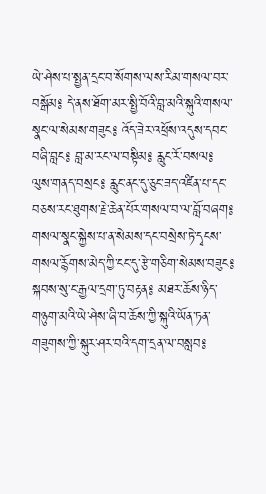ཡེ་ཤེས་པ་སྤྱན་དྲང་བ་སོགས་ལས་རིམ་གསལ་བར་བསྒོམ༔ དེ་ནས་ཐོག་མར་སྤྱི་བོའི་བླ་མའི་སྐུའི་གསལ་སྣང་ལ་སེམས་གཟུང༔ འོད་ཟེར་འཕྲོས་འདུས་དབང་བཞི་བླང༔ བླ་མ་རང་ལ་བསྟིམ༔ རླུང་རོ་བསལ༔ ལུས་གནད་བསྲང༔ རླུང་ནང་དུ་ཅུང་ཟད་འཛིན་པ་དང་བཅས་རང་ཐུགས་རྗེ་ཆེན་པོར་གསལ་བ་ལ་བློ་བཞག༔ གསལ་སྣང་སྐྱེས་པ་ན་སེམས་དང་བསྲེས་ཏེ་དྭངས་གསལ་རྙོགས་མེད་ཀྱི་ངང་དུ་རྩེ་གཅིག་སེམས་བཟུང༔ སྐབས་སུ་ང་རྒྱལ་དྲག་ཏུ་བརྟན༔ མཐར་ཆོས་ཉིད་གཉུག་མའི་ཡེ་ཤེས་ཞི་བ་ཆོས་ཀྱི་སྐུའི་ཡོན་ཏན་གཟུགས་ཀྱི་སྐུར་ཤར་བའི་དག་དྲན་ལ་བསླབ༔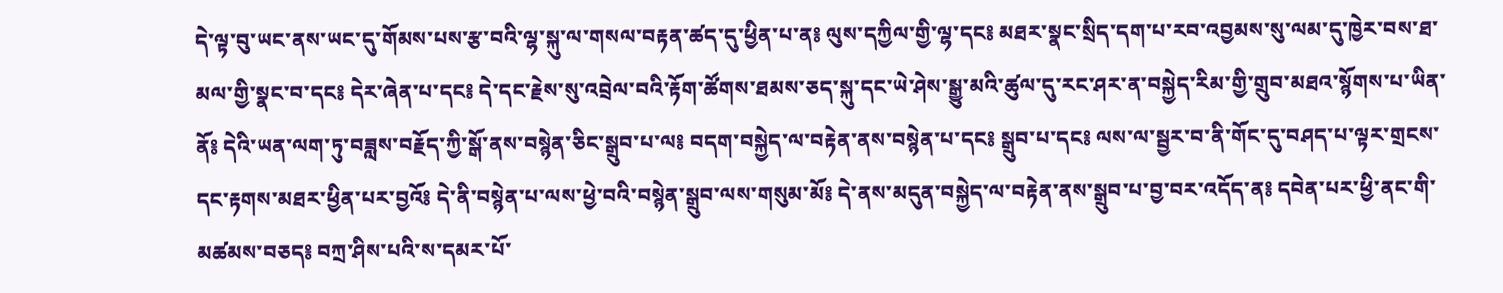དེ་ལྟ་བུ་ཡང་ནས་ཡང་དུ་གོམས་པས་རྩ་བའི་ལྷ་སྐུ་ལ་གསལ་བརྟན་ཚད་དུ་ཕྱིན་པ་ན༔ ལུས་དཀྱིལ་གྱི་ལྷ་དང༔ མཐར་སྣང་སྲིད་དག་པ་རབ་འབྱམས་སུ་ལམ་དུ་ཁྱེར་བས་ཐ་མལ་གྱི་སྣང་བ་དང༔ དེར་ཞེན་པ་དང༔ དེ་དང་རྗེས་སུ་འབྲེལ་བའི་རྟོག་ཚོགས་ཐམས་ཅད་སྐུ་དང་ཡེ་ཤེས་སྒྱུ་མའི་ཚུལ་དུ་རང་ཤར་ན་བསྐྱེད་རིམ་གྱི་གྲུབ་མཐའ་སྙོགས་པ་ཡིན་ནོ༔ དེའི་ཡན་ལག་ཏུ་བཟླས་བརྗོད་ཀྱི་སྒོ་ནས་བསྙེན་ཅིང་སྒྲུབ་པ་ལ༔ བདག་བསྐྱེད་ལ་བརྟེན་ནས་བསྙེན་པ་དང༔ སྒྲུབ་པ་དང༔ ལས་ལ་སྦྱར་བ་ནི་གོང་དུ་བཤད་པ་ལྟར་གྲངས་དང་རྟགས་མཐར་ཕྱིན་པར་བྱའོ༔ དེ་ནི་བསྙེན་པ་ལས་ཕྱེ་བའི་བསྙེན་སྒྲུབ་ལས་གསུམ་མོ༔ དེ་ནས་མདུན་བསྐྱེད་ལ་བརྟེན་ནས་སྒྲུབ་པ་བྱ་བར་འདོད་ན༔ དབེན་པར་ཕྱི་ནང་གི་མཚམས་བཅད༔ བཀྲ་ཤིས་པའི་ས་དམར་པོ་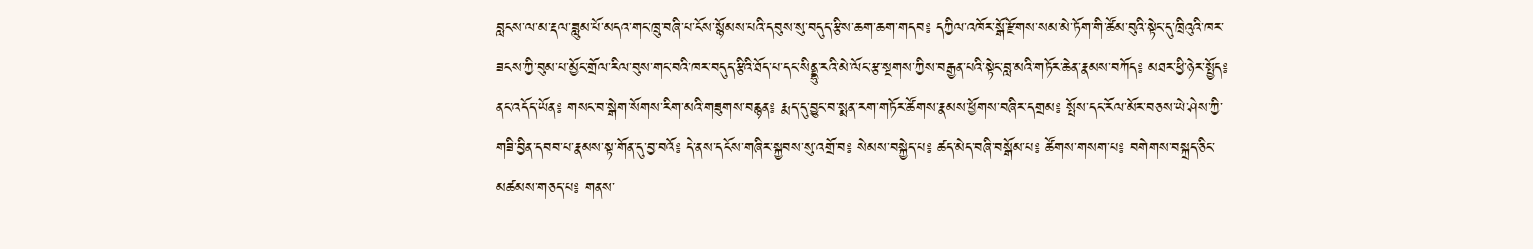བླངས་ལ་མ་རྡལ་ཟླུམ་པོ་མདའ་གང་ཁྲུ་བཞི་པ་ངོས་སྙོམས་པའི་དབུས་སུ་བདུད་རྩིས་ཆག་ཆག་གདབ༔ དཀྱིལ་འཁོར་སྒོ་རྫོགས་སམ་མེ་ཏོག་གི་ཚོམ་བུའི་སྟེང་དུ་ཁྲིའུའི་ཁར་ཟངས་ཀྱི་བུམ་པ་མྱོང་གྲོལ་རིལ་བུས་གང་བའི་ཁར་བདུད་རྩིའི་ཐོད་པ་དང་སིནྡྷུ་རའི་མེ་ལོང་རྩ་སྔགས་ཀྱིས་བརྒྱན་པའི་སྟེང་བླ་མའི་གཏོར་ཆེན་རྣམས་བཀོད༔ མཐར་ཕྱི་ཉེར་སྤྱོད༔ ནང་འདོད་ཡོན༔ གསང་བ་སྒེག་སོགས་རིག་མའི་གཟུགས་བརྙན༔ རྨད་དུ་བྱུང་བ་སྨན་རག་གཏོར་ཚོགས་རྣམས་ཕྱོགས་བཞིར་དགྲམ༔ སྤོས་དང་རོལ་མོར་བཅས་ཡེ་ཤེས་ཀྱི་གཟི་བྱིན་དབབ་པ་རྣམས་སྟ་གོན་དུ་བྱ་བའོ༔ དེ་ནས་དངོས་གཞིར་སྐྱབས་སུ་འགྲོ་བ༔ སེམས་བསྐྱེད་པ༔ ཚད་མེད་བཞི་བསྒོམ་པ༔ ཚོགས་གསག་པ༔ བགེགས་བསྐྲད་ཅིང་མཚམས་གཅད་པ༔ གནས་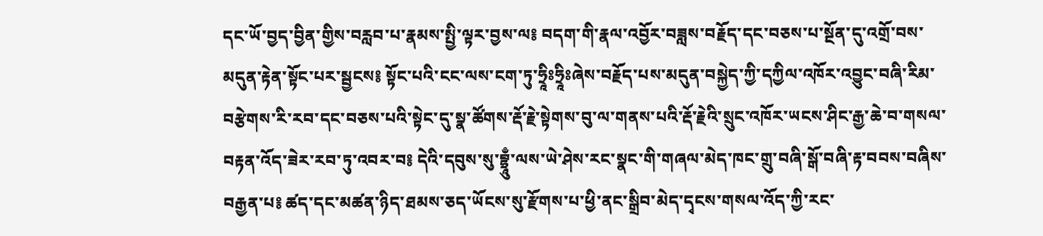དང་ཡོ་བྱད་བྱིན་གྱིས་བརླབ་པ་རྣམས་སྤྱི་ལྟར་བྱས་ལ༔ བདག་གི་རྣལ་འབྱོར་བཟླས་བརྗོད་དང་བཅས་པ་སྔོན་དུ་འགྲོ་བས་མདུན་རྟེན་སྟོང་པར་སྦྱངས༔ སྟོང་པའི་ངང་ལས་ངག་ཏུ་ཧྲཱིཿཧྲཱིཿཞེས་བརྗོད་པས་མདུན་བསྐྱེད་ཀྱི་དཀྱིལ་འཁོར་འབྱུང་བཞི་རིམ་བརྩེགས་རི་རབ་དང་བཅས་པའི་སྟེང་དུ་སྣ་ཚོགས་རྡོ་རྗེ་སྟེགས་བུ་ལ་གནས་པའི་རྡོ་རྗེའི་སྲུང་འཁོར་ཡངས་ཤིང་རྒྱ་ཆེ་བ་གསལ་བརྟན་འོད་ཟེར་རབ་ཏུ་འབར་བ༔ དེའི་དབུས་སུ་བྷྲཱུྃ་ལས་ཡེ་ཤེས་རང་སྣང་གི་གཞལ་མེད་ཁང་གྲུ་བཞི་སྒོ་བཞི་རྟ་བབས་བཞིས་བརྒྱན་པ༔ ཚད་དང་མཚན་ཉིད་ཐམས་ཅད་ཡོངས་སུ་རྫོགས་པ་ཕྱི་ནང་སྒྲིབ་མེད་དྭངས་གསལ་འོད་ཀྱི་རང་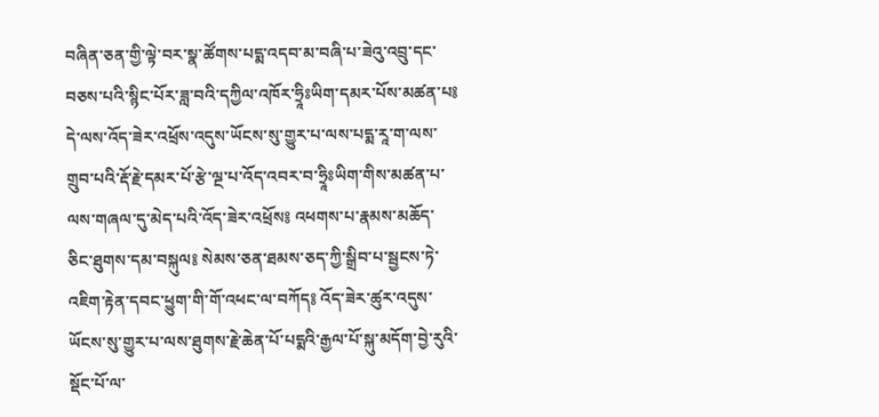བཞིན་ཅན་གྱི་ལྟེ་བར་སྣ་ཚོགས་པདྨ་འདབ་མ་བཞི་པ་ཟེའུ་འབྲུ་དང་བཅས་པའི་སྙིང་པོར་ཟླ་བའི་དཀྱིལ་འཁོར་ཧྲཱིཿཡིག་དམར་པོས་མཚན་པ༔ དེ་ལས་འོད་ཟེར་འཕྲོས་འདུས་ཡོངས་སུ་གྱུར་པ་ལས་པདྨ་རཱ་ག་ལས་གྲུབ་པའི་རྡོ་རྗེ་དམར་པོ་རྩེ་ལྔ་པ་འོད་འབར་བ་ཧྲཱིཿཡིག་གིས་མཚན་པ་ལས་གཞལ་དུ་མེད་པའི་འོད་ཟེར་འཕྲོས༔ འཕགས་པ་རྣམས་མཆོད་ཅིང་ཐུགས་དམ་བསྐུལ༔ སེམས་ཅན་ཐམས་ཅད་ཀྱི་སྒྲིབ་པ་སྦྱངས་ཏེ་འཇིག་རྟེན་དབང་ཕྱུག་གི་གོ་འཕང་ལ་བཀོད༔ འོད་ཟེར་ཚུར་འདུས་ཡོངས་སུ་གྱུར་པ་ལས་ཐུགས་རྗེ་ཆེན་པོ་པདྨའི་རྒྱལ་པོ་སྐུ་མདོག་བྱེ་རུའི་སྡོང་པོ་ལ་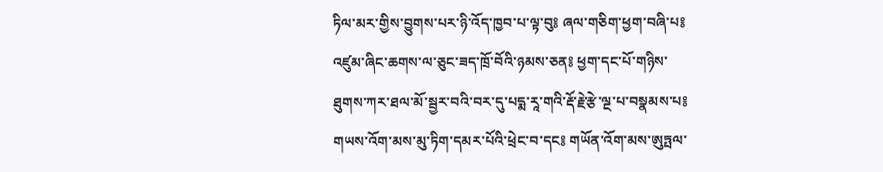ཏིལ་མར་གྱིས་བྱུགས་པར་ཉི་འོད་ཁྱབ་པ་ལྟ་བུ༔ ཞལ་གཅིག་ཕྱག་བཞི་པ༔ འཛུམ་ཞིང་ཆགས་ལ་ཅུང་ཟད་ཁྲོ་བོའི་ཉམས་ཅན༔ ཕྱག་དང་པོ་གཉིས་ཐུགས་ཀར་ཐལ་མོ་སྦྱར་བའི་བར་དུ་པདྨ་རཱ་གའི་རྡོ་རྗེ་རྩེ་ལྔ་པ་བསྣམས་པ༔ གཡས་འོག་མས་མུ་ཏིག་དམར་པོའི་ཕྲེང་བ་དང༔ གཡོན་འོག་མས་ཨུཏྤལ་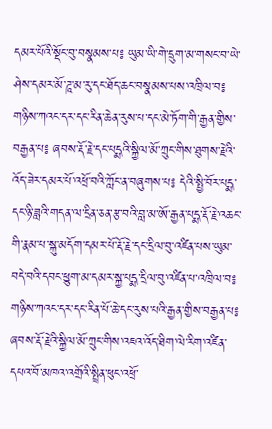དམར་པོའི་སྡོང་བུ་བསྣམས་པ༔ ཡུམ་ཡི་གེ་དྲུག་མ་གསང་བ་ཡེ་ཤེས་དམར་མོ་ཌཱ་མ་རུ་དང་ཐོད་ཆང་བསྣམས་པས་འཁྲིལ་བ༔ གཉིས་ཀའང་དར་དང་རིན་ཆེན་རུས་པ་དང་མེ་ཏོག་གི་རྒྱན་གྱིས་བརྒྱན་པ༔ ཞབས་རྡོ་རྗེ་དང་པདྨའི་སྐྱིལ་མོ་ཀྲུང་གིས་ཐུགས་རྗེའི་འོད་ཟེར་དམར་པོ་འཕྲོ་བའི་ཀློང་ན་བཞུགས་པ༔ དེའི་སྤྱི་བོར་པདྨ་དང་ཉི་ཟླའི་གདན་ལ་དྲིན་ཅན་རྩ་བའི་བླ་མ་ཨོ་རྒྱན་པདྨ་རྡོ་རྗེ་འཆང་གི་རྣམ་པ་སྐུ་མདོག་དམར་པོ་རྡོ་རྗེ་དང་དྲིལ་བུ་འཛིན་པས་ཡུམ་བདེ་བའི་དབང་ཕྱུག་མ་དམར་སྐྱ་པདྨ་དྲིལ་བུ་འཛིན་པ་འཁྲིལ་བ༔ གཉིས་ཀའང་དར་དང་རིན་པོ་ཆེ་དང་རུས་པའི་རྒྱན་གྱིས་བརྒྱན་པ༔ ཞབས་རྡོ་རྗེའི་སྐྱིལ་མོ་ཀྲུང་གིས་འཇའ་འོད་ཐིག་ལེ་རིག་འཛིན་དཔའ་བོ་མཁའ་འགྲོའི་སྤྲིན་ཕུང་འཕྲོ་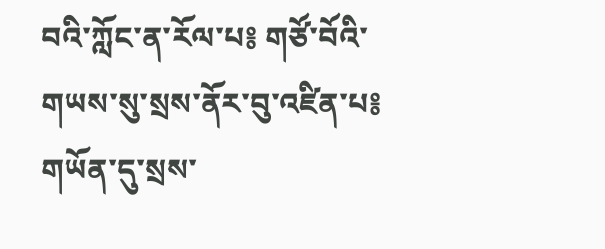བའི་ཀློང་ན་རོལ་པ༔ གཙོ་བོའི་གཡས་སུ་སྲས་ནོར་བུ་འཛིན་པ༔ གཡོན་དུ་སྲས་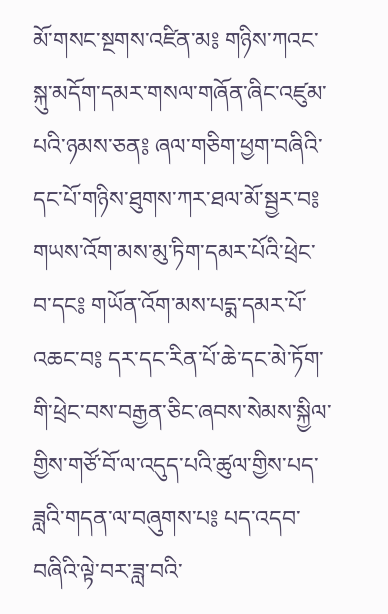མོ་གསང་སྔགས་འཛིན་མ༔ གཉིས་ཀའང་སྐུ་མདོག་དམར་གསལ་གཞོན་ཞིང་འཛུམ་པའི་ཉམས་ཅན༔ ཞལ་གཅིག་ཕྱག་བཞིའི་དང་པོ་གཉིས་ཐུགས་ཀར་ཐལ་མོ་སྦྱར་བ༔ གཡས་འོག་མས་མུ་ཏིག་དམར་པོའི་ཕྲེང་བ་དང༔ གཡོན་འོག་མས་པདྨ་དམར་པོ་འཆང་བ༔ དར་དང་རིན་པོ་ཆེ་དང་མེ་ཏོག་གི་ཕྲེང་བས་བརྒྱན་ཅིང་ཞབས་སེམས་སྐྱིལ་གྱིས་གཙོ་བོ་ལ་འདུད་པའི་ཚུལ་གྱིས་པད་ཟླའི་གདན་ལ་བཞུགས་པ༔ པད་འདབ་བཞིའི་ལྟེ་བར་ཟླ་བའི་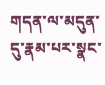གདན་ལ་མདུན་དུ་རྣམ་པར་སྣང་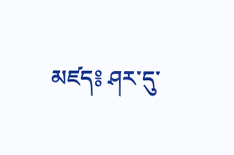མཛད༔ ཤར་དུ་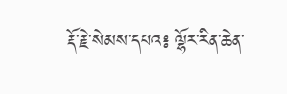རྡོ་རྗེ་སེམས་དཔའ༔ ལྷོར་རིན་ཆེན་